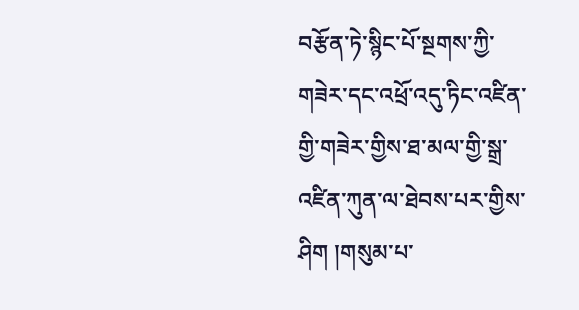བརྩོན་ཏེ་སྙིང་པོ་སྔགས་ཀྱི་གཟེར་དང་འཕྲོ་འདུ་ཏིང་འཛིན་གྱི་གཟེར་གྱིས་ཐ་མལ་གྱི་སྒྲ་འཛིན་ཀུན་ལ་ཐེབས་པར་གྱིས་ཤིག །གསུམ་པ་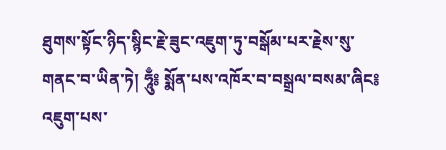ཐུགས་སྟོང་ཉིད་སྙིང་རྗེ་ཟུང་འཇུག་ཏུ་བསྒོམ་པར་རྗེས་སུ་གནང་བ་ཡིན་ཏེ། ཧཱུྃ༔ སྨོན་པས་འཁོར་བ་བསྒྲལ་བསམ་ཞིང༔ འཇུག་པས་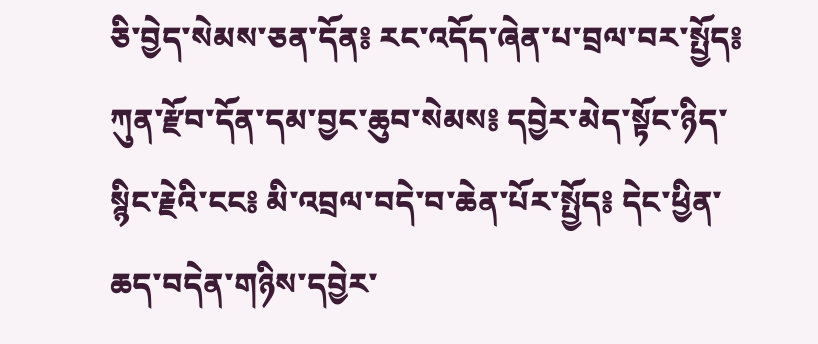ཅི་བྱེད་སེམས་ཅན་དོན༔ རང་འདོད་ཞེན་པ་བྲལ་བར་སྤྱོད༔ ཀུན་རྫོབ་དོན་དམ་བྱང་ཆུབ་སེམས༔ དབྱེར་མེད་སྟོང་ཉིད་སྙིང་རྗེའི་ངང༔ མི་འབྲལ་བདེ་བ་ཆེན་པོར་སྤྱོད༔ དེང་ཕྱིན་ཆད་བདེན་གཉིས་དབྱེར་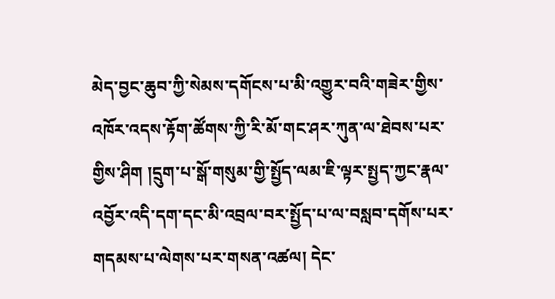མེད་བྱང་ཆུབ་ཀྱི་སེམས་དགོངས་པ་མི་འགྱུར་བའི་གཟེར་གྱིས་འཁོར་འདས་རྟོག་ཚོགས་ཀྱི་རི་མོ་གང་ཤར་ཀུན་ལ་ཐེབས་པར་གྱིས་ཤིག །དྲུག་པ་སྒོ་གསུམ་གྱི་སྤྱོད་ལམ་ཇི་ལྟར་སྤྱད་ཀྱང་རྣལ་འབྱོར་འདི་དག་དང་མི་འབྲལ་བར་སྤྱོད་པ་ལ་བསླབ་དགོས་པར་གདམས་པ་ལེགས་པར་གསན་འཚལ། དེང་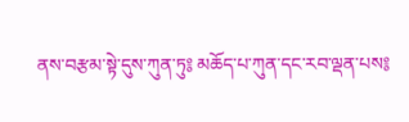ནས་བརྩམ་སྟེ་དུས་ཀུན་ཏུ༔ མཆོད་པ་ཀུན་དང་རབ་ལྡན་པས༔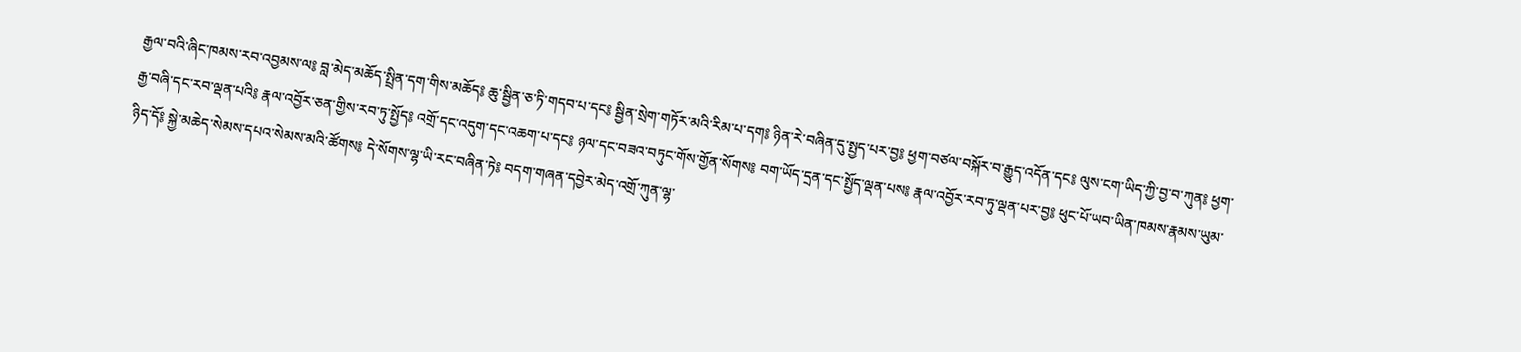རྒྱལ་བའི་ཞིང་ཁམས་རབ་འབྱམས་ལ༔ བླ་མེད་མཆོད་སྤྲིན་དག་གིས་མཆོད༔ ཆུ་སྦྱིན་ཅ་ཏི་གདབ་པ་དང༔ སྦྱིན་སྲེག་གཏོར་མའི་རིམ་པ་དག༔ ཉིན་རེ་བཞིན་དུ་སྤྱད་པར་བྱ༔ ཕྱག་བཙལ་བསྐོར་བ་རྒྱུད་འདོན་དང༔ ལུས་ངག་ཡིད་ཀྱི་བྱ་བ་ཀུན༔ ཕྱག་རྒྱ་བཞི་དང་རབ་ལྡན་པའི༔ རྣལ་འབྱོར་ཅན་གྱིས་རབ་ཏུ་སྤྱོད༔ འགྲོ་དང་འདུག་དང་འཆག་པ་དང༔ ཉལ་དང་བཟའ་བཏུང་གོས་གྱོན་སོགས༔ བག་ཡོད་དྲན་དང་སྤྱོད་ལྡན་པས༔ རྣལ་འབྱོར་རབ་ཏུ་ལྡན་པར་བྱ༔ ཕུང་པོ་ཡབ་ཡིན་ཁམས་རྣམས་ཡུམ་ཉིད་དོ༔ སྐྱེ་མཆེད་སེམས་དཔའ་སེམས་མའི་ཚོགས༔ དེ་སོགས་ལྷ་ཡི་རང་བཞིན་ཏེ༔ བདག་གཞན་དབྱེར་མེད་འགྲོ་ཀུན་ལྷ་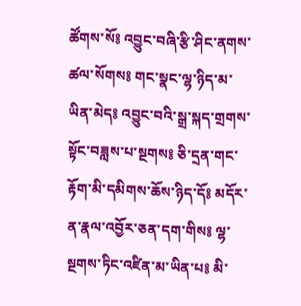ཚོགས་སོ༔ འབྱུང་བཞི་རྩི་ཤིང་ནགས་ཚལ་སོགས༔ གང་སྣང་ལྷ་ཉིད་མ་ཡིན་མེད༔ འབྱུང་བའི་སྒྲ་སྐད་གྲགས་སྟོང་བཟླས་པ་སྔགས༔ ཅི་དྲན་གང་རྟོག་མི་དམིགས་ཆོས་ཉིད་དོ༔ མདོར་ན་རྣལ་འབྱོར་ཅན་དག་གིས༔ ལྷ་སྔགས་ཏིང་འཛིན་མ་ཡིན་པ༔ མི་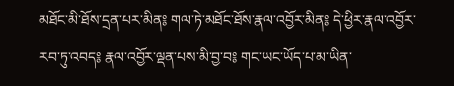མཐོང་མི་ཐོས་དྲན་པར་མིན༔ གལ་ཏེ་མཐོང་ཐོས་རྣལ་འབྱོར་མིན༔ དེ་ཕྱིར་རྣལ་འབྱོར་རབ་ཏུ་འབད༔ རྣལ་འབྱོར་ལྡན་པས་མི་བྱ་བ༔ གང་ཡང་ཡོད་པ་མ་ཡིན་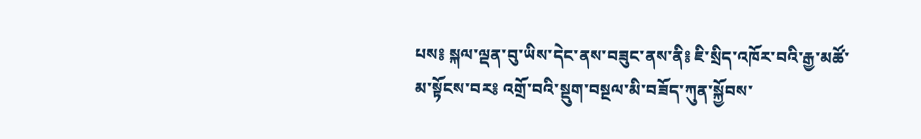པས༔ སྐལ་ལྡན་བུ་ཡིས་དེང་ནས་བཟུང་ནས་ནི༔ ཇི་སྲིད་འཁོར་བའི་རྒྱ་མཚོ་མ་སྟོངས་བར༔ འགྲོ་བའི་སྡུག་བསྔལ་མི་བཟོད་ཀུན་སྐྱོབས་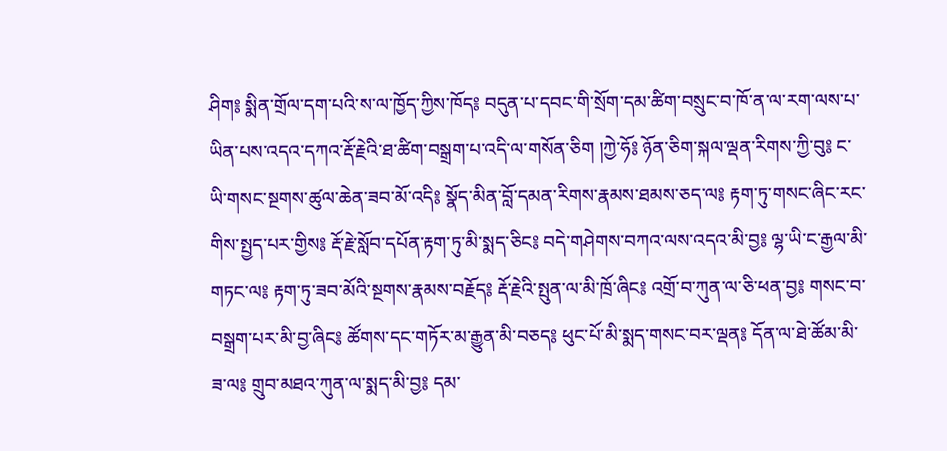ཤིག༔ སྨིན་གྲོལ་དག་པའི་ས་ལ་ཁྱོད་ཀྱིས་ཁོད༔ བདུན་པ་དབང་གི་སྲོག་དམ་ཚིག་བསྲུང་བ་ཁོ་ན་ལ་རག་ལས་པ་ཡིན་པས་འདའ་དཀའ་རྡོ་རྗེའི་ཐ་ཚིག་བསྒྲག་པ་འདི་ལ་གསོན་ཅིག །ཀྱེ་ཧོ༔ ཉོན་ཅིག་སྐལ་ལྡན་རིགས་ཀྱི་བུ༔ ང་ཡི་གསང་སྔགས་ཚུལ་ཆེན་ཟབ་མོ་འདི༔ སྣོད་མིན་བློ་དམན་རིགས་རྣམས་ཐམས་ཅད་ལ༔ རྟག་ཏུ་གསང་ཞིང་རང་གིས་སྤྱད་པར་གྱིས༔ རྡོ་རྗེ་སློབ་དཔོན་རྟག་ཏུ་མི་སྨད་ཅིང༔ བདེ་གཤེགས་བཀའ་ལས་འདའ་མི་བྱ༔ ལྷ་ཡི་ང་རྒྱལ་མི་གཏང་ལ༔ རྟག་ཏུ་ཟབ་མོའི་སྔགས་རྣམས་བརྗོད༔ རྡོ་རྗེའི་སྤུན་ལ་མི་ཁྲོ་ཞིང༔ འགྲོ་བ་ཀུན་ལ་ཅི་ཕན་བྱ༔ གསང་བ་བསྒྲག་པར་མི་བྱ་ཞིང༔ ཚོགས་དང་གཏོར་མ་རྒྱུན་མི་བཅད༔ ཕུང་པོ་མི་སྨད་གསང་བར་ལྡན༔ དོན་ལ་ཐེ་ཚོམ་མི་ཟ་ལ༔ གྲུབ་མཐའ་ཀུན་ལ་སྨད་མི་བྱ༔ དམ་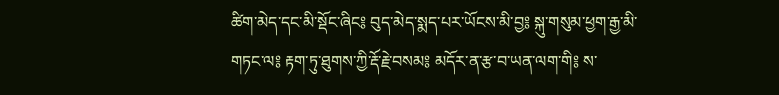ཚིག་མེད་དང་མི་སྡོང་ཞིང༔ བུད་མེད་སྨད་པར་ཡོངས་མི་བྱ༔ སྐུ་གསུམ་ཕྱག་རྒྱ་མི་གཏང་ལ༔ རྟག་ཏུ་ཐུགས་ཀྱི་རྡོ་རྗེ་བསམ༔ མདོར་ན་རྩ་བ་ཡན་ལག་གི༔ ས་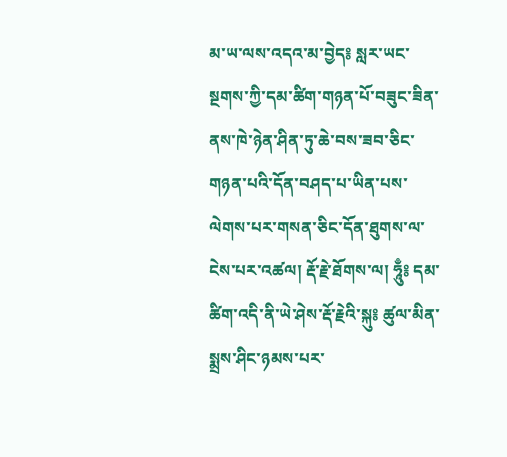མ་ཡ་ལས་འདའ་མ་བྱེད༔ སླར་ཡང་སྔགས་ཀྱི་དམ་ཚིག་གཉན་པོ་བཟུང་ཟིན་ནས་ཁེ་ཉེན་ཤིན་ཏུ་ཆེ་བས་ཟབ་ཅིང་གཉན་པའི་དོན་བཤད་པ་ཡིན་པས་ལེགས་པར་གསན་ཅིང་དོན་ཐུགས་ལ་ངེས་པར་འཚལ། རྡོ་རྗེ་ཐོགས་ལ། ཧཱུྃ༔ དམ་ཚིག་འདི་ནི་ཡེ་ཤེས་རྡོ་རྗེའི་སྐུ༔ ཚུལ་མིན་སྨྲས་ཤིང་ཉམས་པར་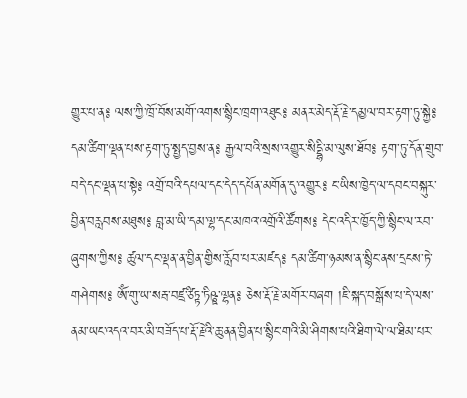གྱུར་པ་ན༔ ལས་ཀྱི་ཁྲོ་བོས་མགོ་འགས་སྙིང་ཁྲག་འཐུང༔ མནར་མེད་རྡོ་རྗེ་དམྱལ་བར་རྟག་ཏུ་སྐྱེ༔ དམ་ཚིག་ལྡན་པས་རྟག་ཏུ་སྤྱད་བྱས་ན༔ རྒྱལ་བའི་སྲས་འགྱུར་སིདྡྷི་མ་ལུས་ཐོབ༔ རྟག་ཏུ་དོན་གྲུབ་བདེ་དང་ལྡན་པ་སྟེ༔ འགྲོ་བའི་དཔལ་དང་དེད་དཔོན་མགོན་དུ་འགྱུར༔ ང་ཡིས་ཁྱེད་ལ་དབང་བསྐུར་བྱིན་བརླབས་མཐུས༔ བླ་མ་ཡི་དམ་ལྷ་དང་མཁའ་འགྲོའི་ཚོགས༔ དེང་འདིར་ཁྱོད་ཀྱི་སྙིང་ལ་རབ་ཞུགས་ཀྱིས༔ ཚུལ་དང་ལྡན་ན་བྱིན་གྱིས་རློབ་པར་མཛད༔ དམ་ཚིག་ཉམས་ན་སྙིང་ནས་དྲངས་ཏེ་གཤེགས༔ ཨོཾ་གུ་ཡ་སརྦ་བཛྲ་ཙིཏྟ་ཏིཥྛ་ལྷན༔ ཅེས་རྡོ་རྗེ་མགོར་བཞག །ཇི་སྐད་བསྒོས་པ་དེ་ལས་ནམ་ཡང་འདའ་བར་མི་བཟོད་པ་རྡོ་རྗེའི་ཆུ་ནན་བྱིན་པ་སྙིང་གའི་མི་ཤིགས་པའི་ཐིག་ལེ་ལ་ཐིམ་པར་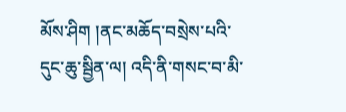མོས་ཤིག །ནང་མཆོད་བསྲེས་པའི་དུང་ཆུ་སྦྱིན་ལ། འདི་ནི་གསང་བ་མི་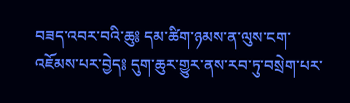བཟད་འབར་བའི་ཆུ༔ དམ་ཚིག་ཉམས་ན་ལུས་ངག་འཇོམས་པར་བྱེད༔ དུག་ཆུར་གྱུར་ནས་རབ་ཏུ་བསྲེག་པར་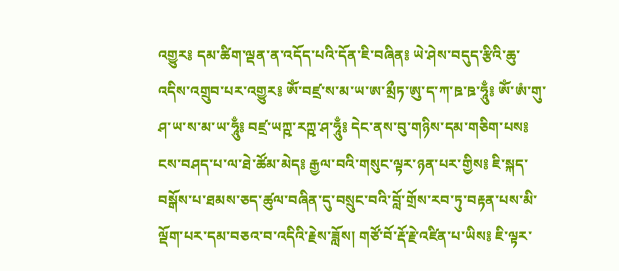འགྱུར༔ དམ་ཚིག་ལྡན་ན་འདོད་པའི་དོན་ཇི་བཞིན༔ ཡེ་ཤེས་བདུད་རྩིའི་ཆུ་འདིས་འགྲུབ་པར་འགྱུར༔ ཨོཾ་བཛྲ་ས་མ་ཡ་ཨ་མྲྀཏ་ཨུ་ད་ཀ་ཋ་ཋ་ཧཱུྃ༔ ཨོཾ་ཨཾ་གུ་ཤ་ཡ་ས་མ་ཡ་ཧཱུྃ༔ བཛྲ་ཡཀྵ་རཀྵ་ཤ་ཧཱུྃ༔ དེང་ནས་བུ་གཉིས་དམ་གཅིག་པས༔ ངས་བཤད་པ་ལ་ཐེ་ཚོམ་མེད༔ རྒྱལ་བའི་གསུང་ལྟར་ཉན་པར་གྱིས༔ ཇི་སྐད་བསྒོས་པ་ཐམས་ཅད་ཚུལ་བཞིན་དུ་བསྲུང་བའི་བློ་གྲོས་རབ་ཏུ་བརྟན་པས་མི་ལྡོག་པར་དམ་བཅའ་བ་འདིའི་རྗེས་ཟློས། གཙོ་བོ་རྡོ་རྗེ་འཛིན་པ་ཡིས༔ ཇི་ལྟར་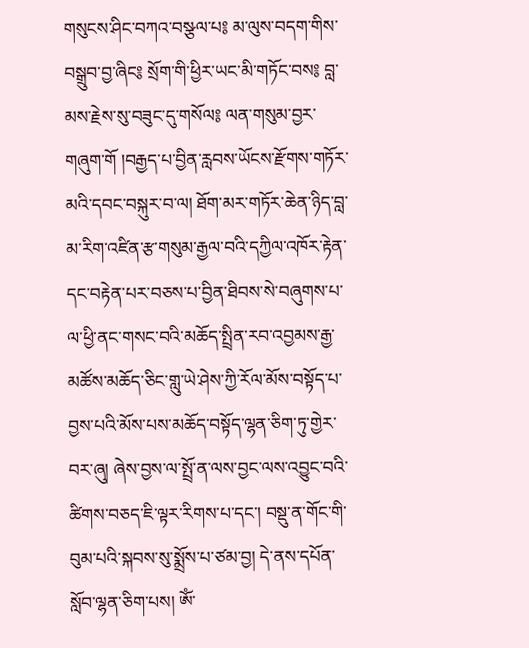གསུངས་ཤིང་བཀའ་བསྩལ་པ༔ མ་ལུས་བདག་གིས་བསྒྲུབ་བྱ་ཞིང༔ སྲོག་གི་ཕྱིར་ཡང་མི་གཏོང་བས༔ བླ་མས་རྗེས་སུ་བཟུང་དུ་གསོལ༔ ལན་གསུམ་བྱར་གཞུག་གོ །བརྒྱད་པ་བྱིན་རླབས་ཡོངས་རྫོགས་གཏོར་མའི་དབང་བསྐུར་བ་ལ། ཐོག་མར་གཏོར་ཆེན་ཉིད་བླ་མ་རིག་འཛིན་རྩ་གསུམ་རྒྱལ་བའི་དཀྱིལ་འཁོར་རྟེན་དང་བརྟེན་པར་བཅས་པ་བྱིན་ཐིབས་སེ་བཞུགས་པ་ལ་ཕྱི་ནང་གསང་བའི་མཆོད་སྤྲིན་རབ་འབྱམས་རྒྱ་མཚོས་མཆོད་ཅིང་གླུ་ཡེ་ཤེས་ཀྱི་རོལ་མོས་བསྟོད་པ་བྱས་པའི་མོས་པས་མཆོད་བསྟོད་ལྷན་ཅིག་ཏུ་གྱེར་བར་ཞུ། ཞེས་བྱས་ལ་སྤྲོ་ན་ལས་བྱང་ལས་འབྱུང་བའི་ཚིགས་བཅད་ཇི་ལྟར་རིགས་པ་དང་། བསྡུ་ན་གོང་གི་བུམ་པའི་སྐབས་སུ་སྨྲོས་པ་ཙམ་བྱ། དེ་ནས་དཔོན་སློབ་ལྷན་ཅིག་པས། ཨོཾ་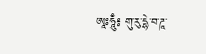ཨཱཿཧཱུྃ༔ གུ་རུ་དྷེ་བ་ཌཱ་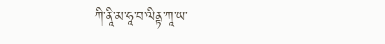ཀི་ནཱི་མ་ཧཱ་བ་ལིནྟ་ཀཱ་ཡ་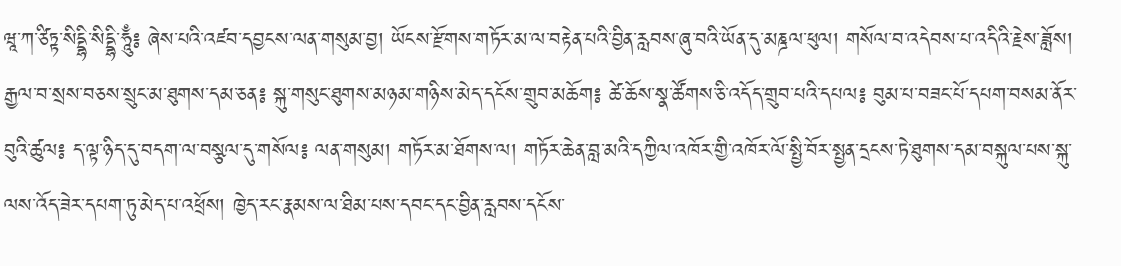ཝཱ་ཀ་ཙིཏྟ་སིདྡྷི་སིདྡྷི་ཧཱུྃ༔ ཞེས་པའི་འཛབ་དབྱངས་ལན་གསུམ་བྱ། ཡོངས་རྫོགས་གཏོར་མ་ལ་བརྟེན་པའི་བྱིན་རླབས་ཞུ་བའི་ཡོན་དུ་མཎྜལ་ཕུལ། གསོལ་བ་འདེབས་པ་འདིའི་རྗེས་ཟློས། རྒྱལ་བ་སྲས་བཅས་སྲུང་མ་ཐུགས་དམ་ཅན༔ སྐུ་གསུང་ཐུགས་མཉམ་གཉིས་མེད་དངོས་གྲུབ་མཆོག༔ ཚེ་ཆོས་སྣ་ཚོགས་ཅི་འདོད་གྲུབ་པའི་དཔལ༔ བུམ་པ་བཟང་པོ་དཔག་བསམ་ནོར་བུའི་ཚུལ༔ ད་ལྟ་ཉིད་དུ་བདག་ལ་བསྩལ་དུ་གསོལ༔ ལན་གསུམ། གཏོར་མ་ཐོགས་ལ། གཏོར་ཆེན་བླ་མའི་དཀྱིལ་འཁོར་གྱི་འཁོར་ལོ་སྤྱི་བོར་སྤྱན་དྲངས་ཏེ་ཐུགས་དམ་བསྐུལ་པས་སྐུ་ལས་འོད་ཟེར་དཔག་ཏུ་མེད་པ་འཕྲོས། ཁྱེད་རང་རྣམས་ལ་ཐིམ་པས་དབང་དང་བྱིན་རླབས་དངོས་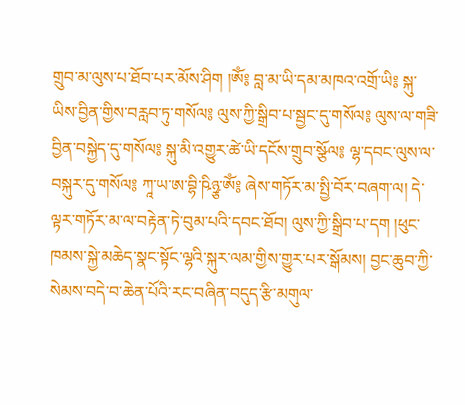གྲུབ་མ་ལུས་པ་ཐོབ་པར་མོས་ཤིག །ཨོཾ༔ བླ་མ་ཡི་དམ་མཁའ་འགྲོ་ཡི༔ སྐུ་ཡིས་བྱིན་གྱིས་བརླབ་ཏུ་གསོལ༔ ལུས་ཀྱི་སྒྲིབ་པ་སྦྱང་དུ་གསོལ༔ ལུས་ལ་གཟི་བྱིན་བསྐྱེད་དུ་གསོལ༔ སྐུ་མི་འགྱུར་ཚེ་ཡི་དངོས་གྲུབ་སྩོལ༔ ལྷ་དབང་ལུས་ལ་བསྐུར་དུ་གསོལ༔ ཀཱ་ཡ་ཨ་བྷི་ཥིཉྩ་ཨོཾ༔ ཞེས་གཏོར་མ་སྤྱི་བོར་བཞག་ལ། དེ་ལྟར་གཏོར་མ་ལ་བརྟེན་ཏེ་བུམ་པའི་དབང་ཐོབ། ལུས་ཀྱི་སྒྲིབ་པ་དག །ཕུང་ཁམས་སྐྱེ་མཆེད་སྣང་སྟོང་ལྷའི་སྐུར་ལམ་གྱིས་གྱུར་པར་སྒོམས། བྱང་ཆུབ་ཀྱི་སེམས་བདེ་བ་ཆེན་པོའི་རང་བཞིན་བདུད་རྩི་མགུལ་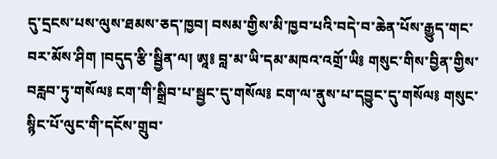དུ་དྲངས་པས་ལུས་ཐམས་ཅད་ཁྱབ། བསམ་གྱིས་མི་ཁྱབ་པའི་བདེ་བ་ཆེན་པོས་རྒྱུད་གང་བར་མོས་ཤིག །བདུད་རྩི་སྦྱིན་ལ། ཨཱ༔ བླ་མ་ཡི་དམ་མཁའ་འགྲོ་ཡི༔ གསུང་གིས་བྱིན་གྱིས་བརླབ་ཏུ་གསོལ༔ ངག་གི་སྒྲིབ་པ་སྦྱང་དུ་གསོལ༔ ངག་ལ་ནུས་པ་དབྱུང་དུ་གསོལ༔ གསུང་སྙིང་པོ་ལུང་གི་དངོས་གྲུབ་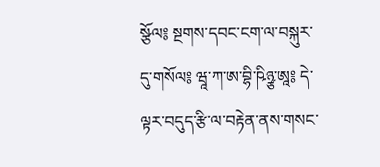སྩོལ༔ སྔགས་དབང་ངག་ལ་བསྐུར་དུ་གསོལ༔ ཝཱ་ཀ་ཨ་བྷི་ཥིཉྩ་ཨཱ༔ དེ་ལྟར་བདུད་རྩི་ལ་བརྟེན་ནས་གསང་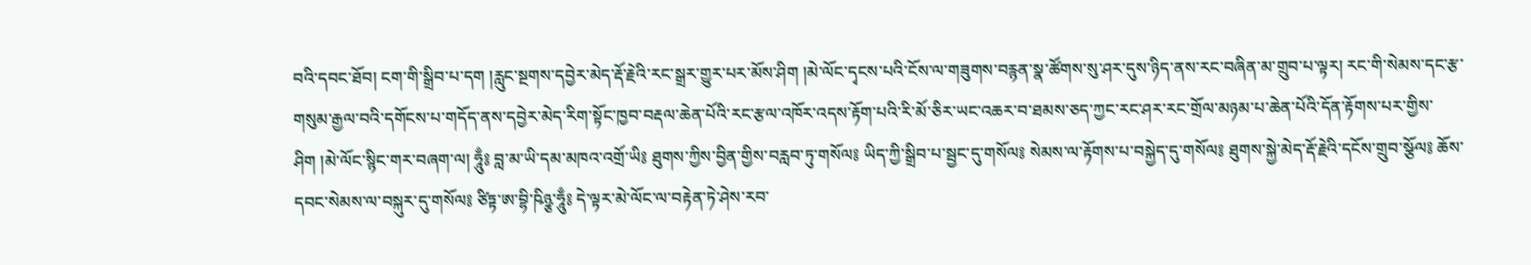བའི་དབང་ཐོབ། ངག་གི་སྒྲིབ་པ་དག །རླུང་སྔགས་དབྱེར་མེད་རྡོ་རྗེའི་རང་སྒྲར་གྱུར་པར་མོས་ཤིག །མེ་ལོང་དྭངས་པའི་ངོས་ལ་གཟུགས་བརྙན་སྣ་ཚོགས་སུ་ཤར་དུས་ཉིད་ནས་རང་བཞིན་མ་གྲུབ་པ་ལྟར། རང་གི་སེམས་དང་རྩ་གསུམ་རྒྱལ་བའི་དགོངས་པ་གདོད་ནས་དབྱེར་མེད་རིག་སྟོང་ཁྱབ་བརྡལ་ཆེན་པོའི་རང་རྩལ་འཁོར་འདས་རྟོག་པའི་རི་མོ་ཅིར་ཡང་འཆར་བ་ཐམས་ཅད་ཀྱང་རང་ཤར་རང་གྲོལ་མཉམ་པ་ཆེན་པོའི་དོན་རྟོགས་པར་གྱིས་ཤིག །མེ་ལོང་སྙིང་གར་བཞག་ལ། ཧཱུྃ༔ བླ་མ་ཡི་དམ་མཁའ་འགྲོ་ཡི༔ ཐུགས་ཀྱིས་བྱིན་གྱིས་བརླབ་ཏུ་གསོལ༔ ཡིད་ཀྱི་སྒྲིབ་པ་སྦྱང་དུ་གསོལ༔ སེམས་ལ་རྟོགས་པ་བསྐྱེད་དུ་གསོལ༔ ཐུགས་སྐྱེ་མེད་རྡོ་རྗེའི་དངོས་གྲུབ་སྩོལ༔ ཆོས་དབང་སེམས་ལ་བསྐུར་དུ་གསོལ༔ ཙིཏྟ་ཨ་བྷི་ཥིཉྩ་ཧཱུྃ༔ དེ་ལྟར་མེ་ལོང་ལ་བརྟེན་ཏེ་ཤེས་རབ་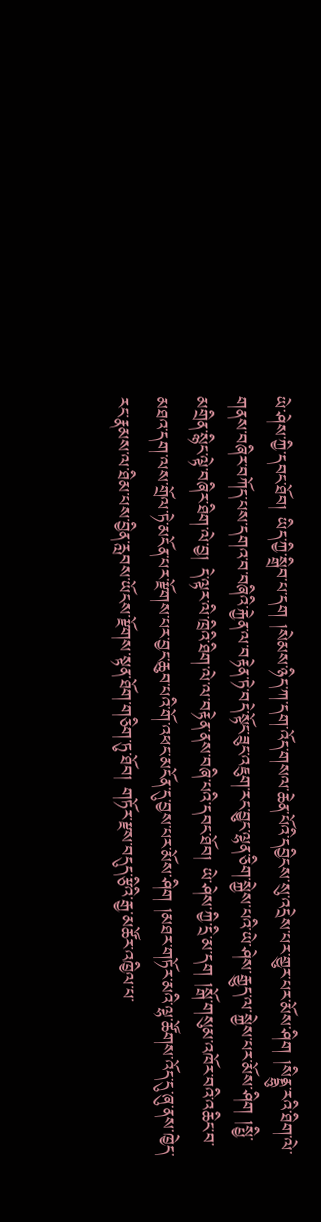ཡེ་ཤེས་ཀྱི་དབང་ཐོབ། ཡིད་ཀྱི་སྒྲིབ་པ་དག །སེམས་ཉིད་ཀ་དག་འོད་གསལ་ཆེན་པོའི་དབྱིངས་སུ་འདྲེས་པར་གྱུར་པར་མོས་ཤིག །སིནྡྷུ་རའི་ཐིག་ལེ་གནས་བཞིར་བཀོད་པས་དགའ་བ་བཞིའི་རྐྱེན་ལ་བརྟེན་ཏེ་བདེ་སྟོང་ཟུང་འཇུག་རང་བྱུང་ལྷན་ཅིག་སྐྱེས་པའི་ཡེ་ཤེས་རྒྱུད་ལ་སྐྱེས་པར་མོས་ཤིག །སྤྱི་མགྲིན་སྙིང་ལྟེ་བཞིར་ཐིག་ལེ་བྱ། དེ་ལྟར་ལི་ཁྲིའི་ཐིག་ལེ་ལ་བརྟེན་ནས་བཞི་པའི་དབང་ཐོབ། ཡེ་ཤེས་ཀྱི་དྲི་མ་དག །སྒོ་གསུམ་འཁོར་བའི་འཆིང་བ་མཐའ་དག་ལས་གྲོལ་ཏེ་མངོན་པར་རྫོགས་པར་བྱང་ཆུབ་པའི་གོ་འཕང་མངོན་དུ་བྱས་པར་མོས་ཤིག །མཐར་གཏོར་མའི་ལྷ་ཚོགས་འོད་དུ་ཞུ་ནས་ཁྱེད་རང་རྣམས་ལ་ཐིམ་པས་བྱིན་རླབས་ཡོངས་རྫོགས་སྟན་ཐོག་གཅིག་ཏུ་ཐོབ། གཏོར་རྫས་བདུད་རྩིའི་རྒྱ་མཚོར་འཁྱིལ་པ་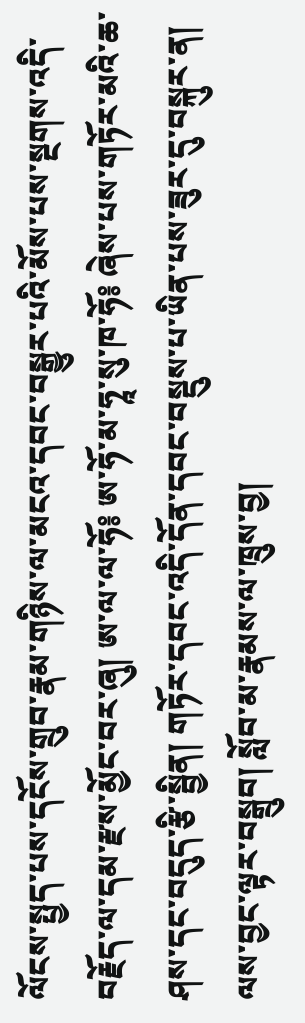ལོངས་སྤྱད་པས་དངོས་གྲུབ་རྣམ་གཉིས་ལ་མངའ་དབང་བསྒྱུར་པའི་མོས་པས་སྔགས་འདི་བརྗོད་ལ་དམ་རྫས་མྱོང་བར་ཞུ། ཨ་ལ་ལ་ཧོ༔ ཨ་ཧོ་མ་ཧཱ་སུ་ཁ་ཧོ༔ ཞེས་པས་གཏོར་མའི་ཆ་ཤས་དང་བདུད་རྩི་སྦྱིན། གཏོར་དབང་འདི་དོན་དབང་བསྡུས་པ་ཡིན་པས་ཟུར་དུ་བསྐུར་ན། ལས་བྱང་ལྟར་བསྒྲུབ། སློབ་མ་རྣམས་ལ་ཁྲུས་བྱ།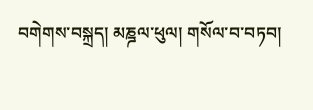བགེགས་བསྐྲད། མཎྜལ་ཕུལ། གསོལ་བ་བཏབ།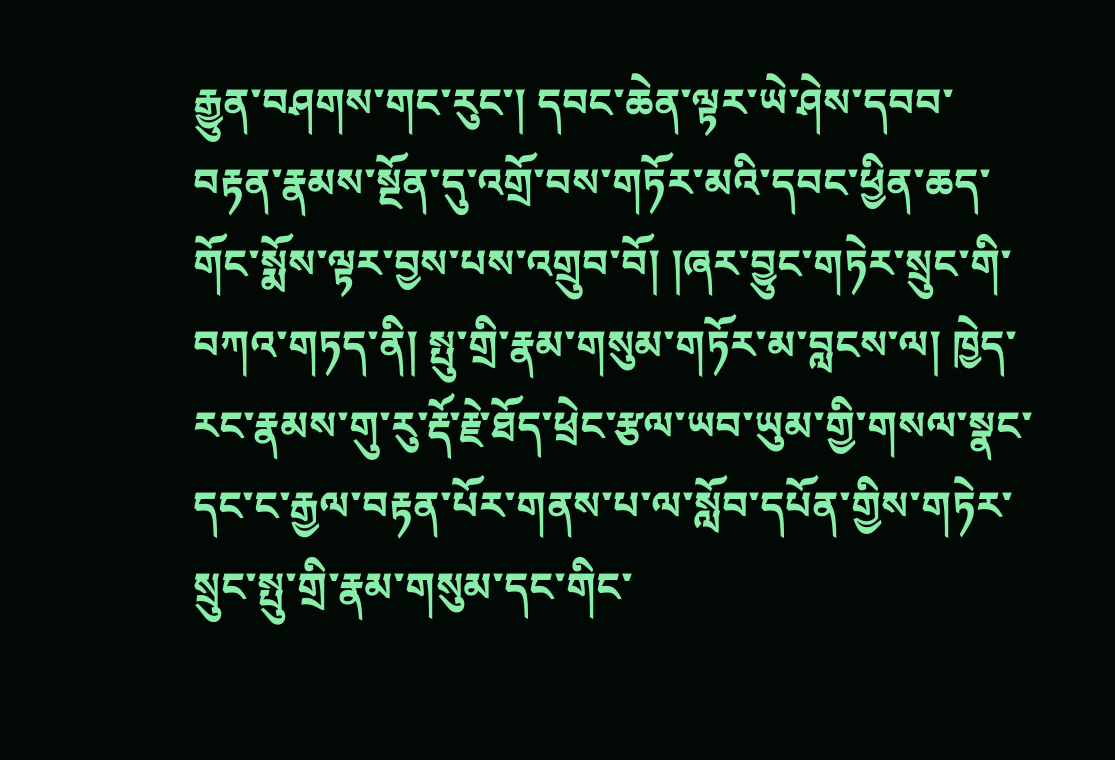རྒྱུན་བཤགས་གང་རུང་། དབང་ཆེན་ལྟར་ཡེ་ཤེས་དབབ་བརྟན་རྣམས་སྔོན་དུ་འགྲོ་བས་གཏོར་མའི་དབང་ཕྱིན་ཆད་གོང་སྨོས་ལྟར་བྱས་པས་འགྲུབ་བོ། །ཞར་བྱུང་གཏེར་སྲུང་གི་བཀའ་གཏད་ནི། སྤུ་གྲི་རྣམ་གསུམ་གཏོར་མ་བླངས་ལ། ཁྱེད་རང་རྣམས་གུ་རུ་རྡོ་རྗེ་ཐོད་ཕྲེང་རྩལ་ཡབ་ཡུམ་གྱི་གསལ་སྣང་དང་ང་རྒྱལ་བརྟན་པོར་གནས་པ་ལ་སློབ་དཔོན་གྱིས་གཏེར་སྲུང་སྤུ་གྲི་རྣམ་གསུམ་དང་གིང་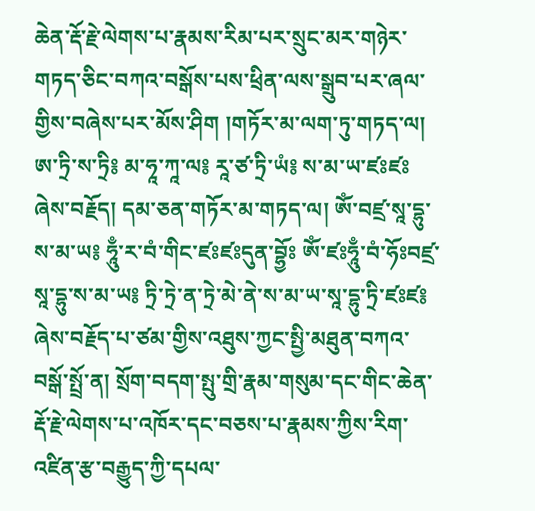ཆེན་རྡོ་རྗེ་ལེགས་པ་རྣམས་རིམ་པར་སྲུང་མར་གཉེར་གཏད་ཅིང་བཀའ་བསྒོས་པས་ཕྲིན་ལས་སྒྲུབ་པར་ཞལ་གྱིས་བཞེས་པར་མོས་ཤིག །གཏོར་མ་ལག་ཏུ་གཏད་ལ། ཨ་ཏྲི་ས་ཏྲི༔ མ་ཧཱ་ཀཱ་ལ༔ རཱ་ཙ་ཏྲི་ཡཾ༔ ས་མ་ཡ་ཛཿཛཿ ཞེས་བརྗོད། དམ་ཅན་གཏོར་མ་གཏད་ལ། ཨོཾ་བཛྲ་སཱ་དྷུ་ས་མ་ཡ༔ ཧཱུྃ་ར་བཾ་གིང་ཛཿཛཿདུན་བྷྱོཿ ཨོཾ་ཛཿཧཱུྃ་བཾ་ཧོཿབཛྲ་སཱ་དྷུ་ས་མ་ཡ༔ ཏྲི་ཏྲེ་ན་ཏྲེ་མེ་ནེ་ས་མ་ཡ་སཱ་དྷུ་ཏྲི་ཛཿཛ༔ ཞེས་བརྗོད་པ་ཙམ་གྱིས་འཐུས་ཀྱང་སྤྱི་མཐུན་བཀའ་བསྒོ་སྤྲོ་ན། སྲོག་བདག་སྤུ་གྲི་རྣམ་གསུམ་དང་གིང་ཆེན་རྡོ་རྗེ་ལེགས་པ་འཁོར་དང་བཅས་པ་རྣམས་ཀྱིས་རིག་འཛིན་རྩ་བརྒྱུད་ཀྱི་དཔལ་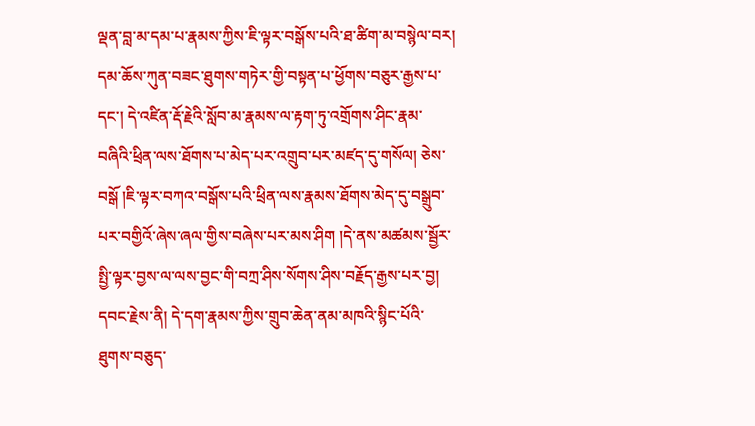ལྡན་བླ་མ་དམ་པ་རྣམས་ཀྱིས་ཇི་ལྟར་བསྒོས་པའི་ཐ་ཚིག་མ་བསྙེལ་བར། དམ་ཆོས་ཀུན་བཟང་ཐུགས་གཏེར་གྱི་བསྟན་པ་ཕྱོགས་བཅུར་རྒྱས་པ་དང་། དེ་འཛིན་རྡོ་རྗེའི་སློབ་མ་རྣམས་ལ་རྟག་ཏུ་འགྲོགས་ཤིང་རྣམ་བཞིའི་ཕྲིན་ལས་ཐོགས་པ་མེད་པར་འགྲུབ་པར་མཛད་དུ་གསོལ། ཅེས་བསྒོ །ཇི་ལྟར་བཀའ་བསྒོས་པའི་ཕྲིན་ལས་རྣམས་ཐོགས་མེད་དུ་བསྒྲུབ་པར་བགྱིའོ་ཞེས་ཞལ་གྱིས་བཞེས་པར་མས་ཤིག །དེ་ནས་མཚམས་སྦྱོར་སྤྱི་ལྟར་བྱས་ལ་ལས་བྱང་གི་བཀྲ་ཤིས་སོགས་ཤིས་བརྗོད་རྒྱས་པར་བྱ། དབང་རྗེས་ནི། དེ་དག་རྣམས་ཀྱིས་གྲུབ་ཆེན་ནམ་མཁའི་སྙིང་པོའི་ཐུགས་བཅུད་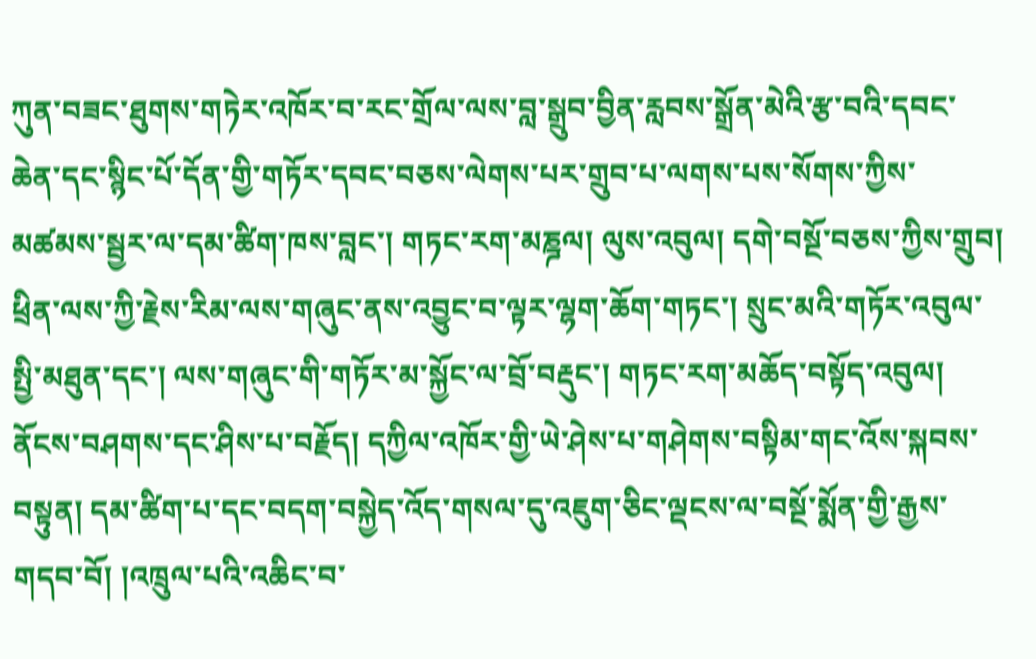ཀུན་བཟང་ཐུགས་གཏེར་འཁོར་བ་རང་གྲོལ་ལས་བླ་སྒྲུབ་བྱིན་རླབས་སྒྲོན་མེའི་རྩ་བའི་དབང་ཆེན་དང་སྙིང་པོ་དོན་གྱི་གཏོར་དབང་བཅས་ལེགས་པར་གྲུབ་པ་ལགས་པས་སོགས་ཀྱིས་མཚམས་སྦྱར་ལ་དམ་ཚིག་ཁས་བླང་། གཏང་རག་མཎྜལ། ལུས་འབུལ། དགེ་བསྔོ་བཅས་ཀྱིས་གྲུབ། ཕྲིན་ལས་ཀྱི་རྗེས་རིམ་ལས་གཞུང་ནས་འབྱུང་བ་ལྟར་ལྷག་ཆོག་གཏང་། སྲུང་མའི་གཏོར་འབུལ་སྤྱི་མཐུན་དང་། ལས་གཞུང་གི་གཏོར་མ་སྐྱོང་ལ་བྲོ་བརྡུང་། གཏང་རག་མཆོད་བསྟོད་འབུལ། ནོངས་བཤགས་དང་ཤིས་པ་བརྗོད། དཀྱིལ་འཁོར་གྱི་ཡེ་ཤེས་པ་གཤེགས་བསྟིམ་གང་འོས་སྐབས་བསྟུན། དམ་ཚིག་པ་དང་བདག་བསྐྱེད་འོད་གསལ་དུ་འཇུག་ཅིང་ལྡངས་ལ་བསྔོ་སྨོན་གྱི་རྒྱས་གདབ་བོ། །འཁྲུལ་པའི་འཆིང་བ་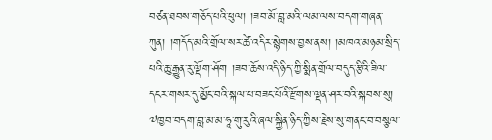བཙན་ཐབས་གཅོད་པའི་ཕུལ། །ཟབ་མོ་བླ་མའི་ལམ་ལས་བདག་གཞན་ཀུན། །གདོད་མའི་གྲོལ་སར་ཚེ་འདིར་སྙེགས་བྱས་ནས། །མཁའ་མཉམ་སྲིད་པའི་ཆུ་རྒྱུན་རུ་ལྡོག་ཤོག །ཟབ་ཆོས་འདི་ཉིད་ཀྱི་སྨིན་གྲོལ་བདུད་རྩིའི་ཟིལ་དངར་གསར་དུ་མྱོང་བའི་སྐལ་པ་བཟང་པོའི་རྫོགས་ལྡན་ཤར་བའི་སྐབས་སུ། ༧ཁྱབ་བདག་བླ་མ་མ་ཧཱ་གུ་རུའི་ཞལ་སྐྱིན་ཉིད་ཀྱིས་རྗེས་སུ་གནང་བ་བསྩལ་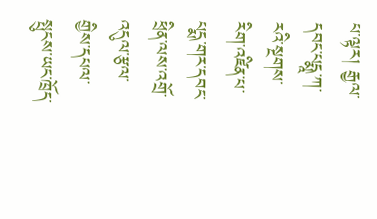པ་ལྟར། རྒྱལ་དབང་པདྨཱ་ཀ་རའི་སྔགས་རིག་འཛིན་པ་པདྨ་གར་དབང་ཕྲིན་ལས་འགྲོ་འདུལ་རྩལ་གྱིས་དཔལ་སྤུངས་ཡང་ཁྲོད་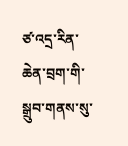ཙ་འདྲ་རིན་ཆེན་བྲག་གི་སྒྲུབ་གནས་སུ་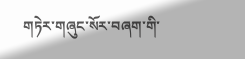གཏེར་གཞུང་སོར་བཞག་གི་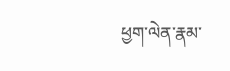ཕྱག་ལེན་རྣམ་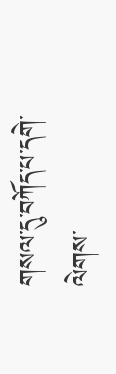གསལ་དུ་བཀོད་པ་དགེ་ལེགས་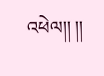འཕེལ།། །།